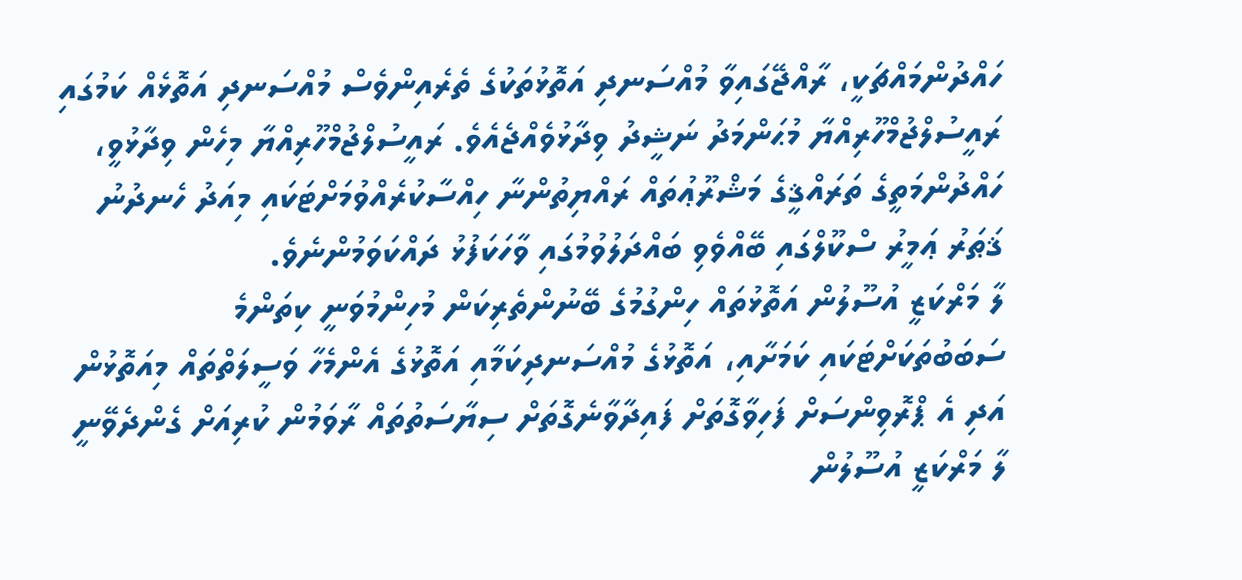ހައްދުންމައްޗަކީ، ރާއްޖޭގައިވާ މުއްސަނދި އަތޮޅުތަކުގެ ތެރެއިންވެސް މުއްސަނދި އަތޮޅެއް ކަމުގައި ރައީސުލްޖުމްހޫރިއްޔާ މުޙަންމަދު ނަޝީދު ވިދާޅުވެއްޖެއެވެ. ރައީސުލްޖުމްހޫރިއްޔާ މިހެން ވިދާޅުވީ، ހައްދުންމަތީގެ ތަރައްޤީގެ މަޝްރޫޢުތައް ރައްޔިތުންނާ ހިއްސާކުރެއްވުމަށްޓަކައި މިއަދު ހެނދުނު ޤަޠަރު ޢަމީރު ސްކޫލްގައި ބޭއްވެވި ބައްދަލުވުމުގައި ވާހަކަފުޅު ދައްކަވަމުންނެވެ.
ލާ މަރްކަޒީ އުސޫލުން އަތޮޅުތައް ހިންގުމުގެ ބޭނުންތެރިކަން މުހިންމުވަނީ ކިތަންމެ ސަބަބުތަކަށްޓަކައި ކަމަށާއި، އަތޮޅުގެ މުއްސަނދިކަމާއި އަތޮޅުގެ އެންމެހާ ވަސީލަތްތައް މިއަތޮޅުން އަދި އެ ޕްރޮވިންސަށް ފަހިވާގޮތަށް ފައިދާވާނެގޮތަށް ސިޔާސަތުތައް ރާވަމުން ކުރިއަށް ގެންދެވޭނީ ލާ މަރްކަޒީ އުސޫލުން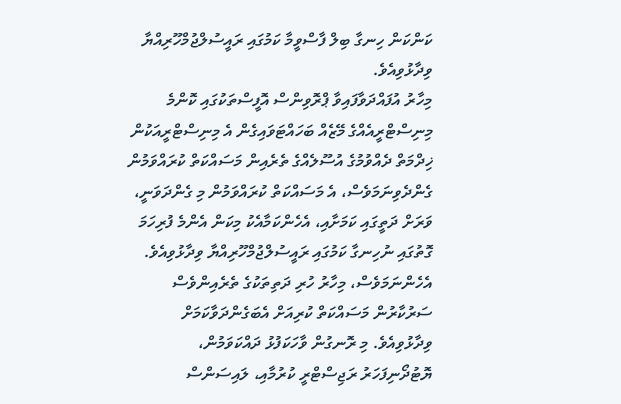ކަންކަން ހިނގާ ބިލް ފާސްވީމާ ކަމުގައި ރައީސުލްޖުމްހޫރިއްޔާ ވިދާޅުވިއެވެ.
މިހާރު އުފައްދަވާފައިވާ ޕްރޮވިންސް އޮފީސްތަކުގައި ކޮންމެ މިނިސްޓްރީއެއްގެ މޭޒެއް ބަހައްޓަވައިގެން އެ މިނިސްޓްރީއަކުން ޚިދްމަތް ދެއްވުމުގެ އުސޫލެއްގެ ތެރެއިން މަސައްކަތް ކުރައްވަމުން ގެންދެވިނަމަވެސް، އެ މަސައްކަތް ކުރައްވަމުން މި ގެންދަވަނީ، ވަރަށް ދަތީގައި ކަމަށާއި، އެހެންކަމާއެކު މިކަން އެންމެ ފުރިހަމަ ގޮތުގައި ނުހިނގާ ކަމުގައި ރައީސުލްޖުމްހޫރިއްޔާ ވިދާޅުވިއެވެ.
އެހެންނަމަވެސް، މިހާރު ހުރި ދަތިތަކުގެ ތެރެއިންވެސް ސަރުކާރުން މަސައްކަތް ކުރިއަށް އެބަގެންދަވާކަމަށް ވިދާޅުވިއެވެ. މި ރޮނގުން ވާހަކަފުޅު ދައްކަވަމުން، ޔޮޓުދޯނިފަހަރު ރަޖިސްޓްރީ ކުރުމާއި، ލައިސަންސް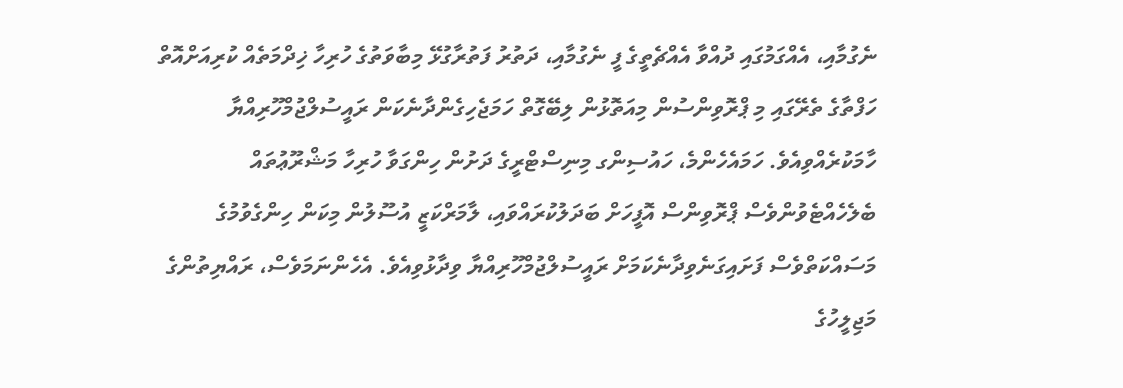ނެގުމާއި، އެއްގަމުގައި ދުއްވާ އެއްޗެތީގެ ފީ ނެގުމާއި، ދަތުރު ފަތުރާގުޅޭ މިބާވަތުގެ ހުރިހާ ޚިދްމަތެއް ކުރިއަށްއޮތް ހަފްތާގެ ތެރޭގައި މި ޕްރޮވިންސުން މިއަތޮޅުން ލިބޭގޮތް ހަމަޖެހިގެންދާނެކަން ރައީސުލްޖުމްހޫރިއްޔާ ހާމަކުރެއްވިއެވެ. ހަމައެހެންމެ، ހައުސިންގ މިނިސްޓްރީގެ ދަށުން ހިންގަވާ ހުރިހާ މަޝްރޫޢުތައް ބެލެހެއްޓެވުންވެސް ޕްރޮވިންސް އޮފީހަށް ބަދަލުކުރައްވައި، ލާމަރްކަޒީ އުސޫލުން މިކަން ހިންގެވުމުގެ މަސައްކަތްވެސް ފަށައިގަނެވިދާނެކަމަށް ރައީސުލްޖުމްހޫރިއްޔާ ވިދާޅުވިއެވެ. އެހެންނަމަވެސް، ރައްޔިތުންގެ މަޖިލީހުގެ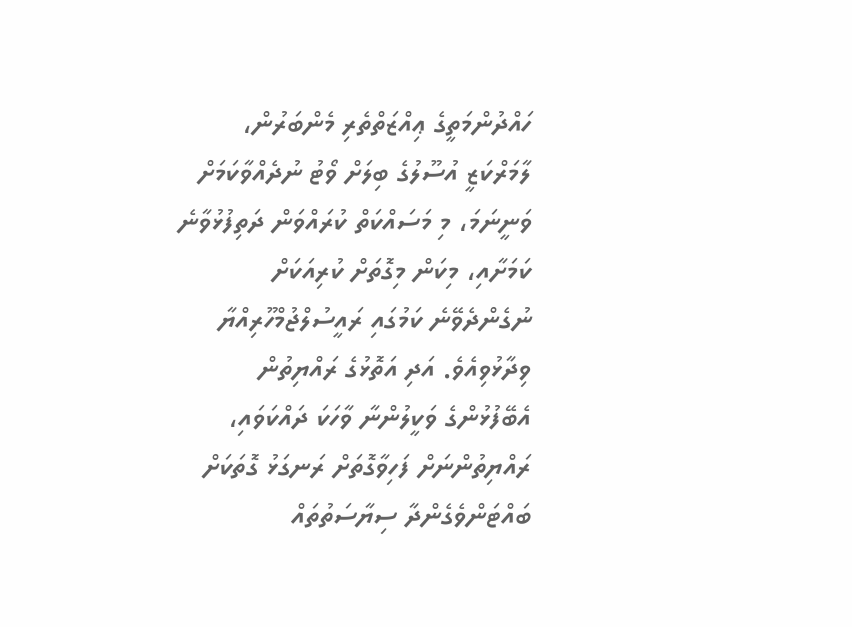ހައްދުންމަތީގެ ޢިއްޒަތްތެރި މެންބަރުން، ލާމަރްކަޒީ އުސޫލުގެ ބިލަށް ވޯޓު ނުދެއްވާކަމަށް ވަނީނަމަ، މި މަސައްކަތް ކުރައްވަން ދަތިފުޅުވާނެ ކަމަށާއި، މިކަން މިގޮތަށް ކުރިއަކަށް ނުގެންދެވޭނެ ކަމުގައި ރައީސުލްޖުމްހޫރިއްޔާ ވިދާޅުވިއެވެ. އަދި އަތޮޅުގެ ރައްޔިތުން އެބޭފުޅުންގެ ވަކީލުންނާ ވާހަކަ ދައްކަވައި، ރައްޔިތުންނަށް ފަހިވާގޮތަށް ރަނގަޅު ގޮތަކަށް ބައްޓަންވެގެންދާ ސިޔާސަތުތައް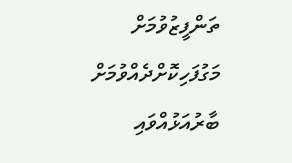ތަންފީޒުވުމަށް މަގުފަހިކޮށްދެއްވުމަށް ބާރުއަޅުއްވައި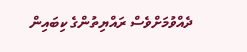ދެއްވުމަށްވެސް ރައްޔިތުންގެ ކިބައިން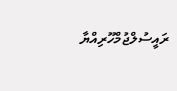ރައީސުލްޖުމްހޫރިއްޔާ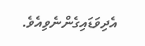އެދިވަޑައިގެންނެވިއެވެ.